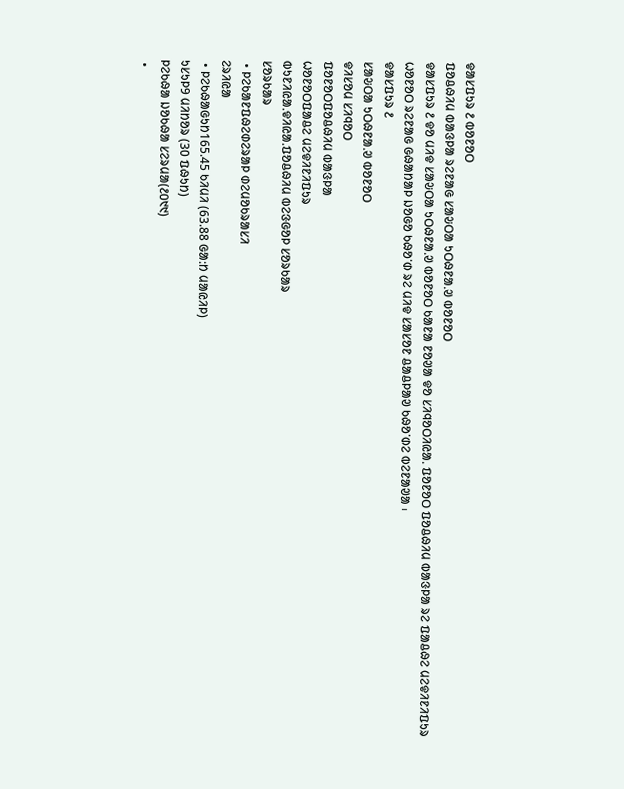ᱫᱟᱥᱯᱩᱨ ᱒ ᱵᱚᱱᱚᱛ
ᱯᱚᱪᱷᱤᱢ ᱵᱟᱝᱞᱟ ᱨᱮᱱᱟᱜ ᱥᱟᱶᱛᱟ ᱩᱛᱷᱱᱟᱹᱣ ᱵᱚᱱᱚᱛ
ᱫᱟᱥᱯᱩᱨ ᱒ ᱫᱚ ᱢᱤᱫ ᱥᱟᱶᱛᱟ ᱩᱛᱷᱱᱟᱹᱣ ᱵᱚᱱᱚᱛ ᱠᱟᱱᱟ ᱱᱚᱣᱟ ᱫᱚ ᱥᱤᱧᱚᱛᱤᱭᱟᱹ ᱯᱚᱱᱚᱛ ᱯᱚᱪᱷᱤᱢ ᱵᱟᱝᱞᱟ ᱨᱮ ᱯᱟᱪᱷᱮ ᱢᱮᱫᱤᱱᱤᱯᱩᱨ ᱦᱚᱱᱚᱛ ᱨᱮᱱᱟᱜ ᱜᱷᱟᱴᱟᱞ ᱡᱚᱜᱚ ᱠᱷᱚᱸᱰ ᱨᱮ ᱢᱤᱫ ᱥᱟᱥᱚᱱ ᱪᱟᱪᱞᱟᱣ ᱠᱷᱚᱸᱰᱮ ᱵᱮᱱᱟᱣᱟ ᱾
ᱫᱟᱥᱯᱩᱨ ᱒
ᱥᱟᱶᱛᱟ ᱩᱛᱷᱱᱟᱹᱣ ᱵᱚᱱᱚᱛ
ᱫᱤᱥᱚᱢ ᱥᱤᱧᱚᱛ
ᱯᱚᱱᱚᱛᱯᱚᱪᱷᱤᱢ ᱵᱟᱝᱞᱟ
ᱦᱚᱱᱚᱛᱯᱟᱪᱮ ᱢᱮᱫᱤᱱᱤᱯᱩᱨ
ᱵᱩᱱᱤᱭᱟᱹᱫᱤᱭᱟᱹᱯᱚᱪᱷᱤᱢ ᱵᱮᱝᱜᱚᱞ ᱥᱚᱨᱠᱟᱨ
ᱥᱚᱨᱠᱟᱨ
 • ᱞᱮᱠᱟᱱᱯᱷᱮᱰᱮᱨᱟᱞ ᱰᱮᱢᱚᱠᱨᱟᱥᱤ
ᱮᱨᱤᱭᱟ
 • ᱞᱮᱠᱷᱟᱜᱩᱴ165.45 ᱠᱤᱢᱤ (63.88 ᱜᱟᱺᱴ ᱢᱟᱭᱤᱞ)
ᱩᱥᱩᱞ9 ᱢᱤᱴᱚᱨ (30 ᱯᱷᱩᱴ)
ᱞᱮᱠᱷᱟ ᱡᱚᱠᱷᱟ ᱥᱮᱨᱢᱟ(᱒᱐᱑᱑)
 •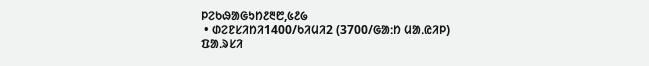ᱞᱮᱠᱷᱟᱜᱩᱴ᱒᱓᱘,᱕᱒᱙
 • ᱰᱮᱱᱥᱤᱴᱤ1400/ᱠᱤᱢᱤ2 (3700/ᱜᱟᱺᱴ ᱢᱟᱹᱭᱤᱞ)
ᱯᱟᱹᱨᱥᱤ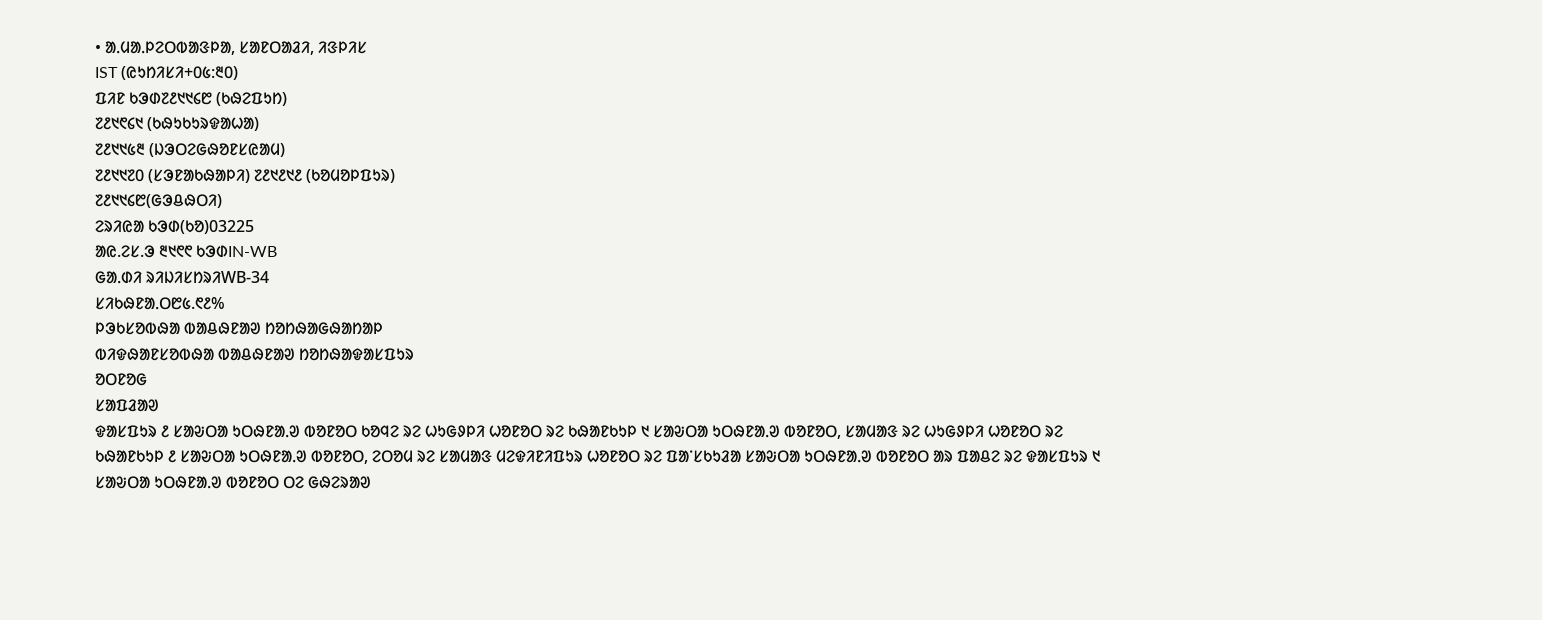• ᱟᱹᱢᱟᱹᱞᱮᱛᱵᱟᱝᱞᱟ, ᱥᱟᱱᱛᱟᱲᱤ, ᱤᱝᱞᱤᱥ
IST (ᱭᱩᱴᱤᱥᱤ+᱐᱕:᱓᱐)
ᱯᱤᱱ ᱠᱳᱰ᱗᱒᱑᱑᱔᱘ (ᱠᱷᱮᱯᱩᱴ)
᱗᱒᱑᱖᱔᱑ (ᱠᱷᱩᱠᱩᱨᱫᱟᱦᱟ)
᱗᱒᱑᱑᱕᱓ (ᱡᱳᱛᱮᱜᱷᱚᱱᱥᱭᱟᱢ)
᱗᱒᱑᱑᱗᱐ (ᱥᱳᱱᱟᱠᱷᱟᱞᱤ) ᱗᱒᱑᱒᱑᱒ (ᱠᱚᱢᱚᱞᱯᱩᱨ)
᱗᱒᱑᱑᱔᱘(ᱜᱳᱪᱷᱛᱤ)
ᱮᱨᱤᱭᱟ ᱠᱳᱰ(ᱠᱚ)03225
ᱟᱭ.ᱮᱥ.ᱳ ᱓᱑᱖᱖ ᱠᱳᱰIN-WB
ᱜᱟᱹᱰᱤ ᱨᱤᱡᱤᱥᱴᱨᱤWB-34
ᱥᱤᱠᱷᱱᱟᱹᱛ᱘᱕.᱖᱒%
ᱞᱳᱠᱥᱚᱵᱷᱟ ᱵᱟᱪᱷᱱᱟᱣ ᱴᱚᱴᱷᱟᱜᱷᱟᱴᱟᱞ
ᱵᱤᱫᱷᱟᱱᱥᱚᱵᱷᱟ ᱵᱟᱪᱷᱱᱟᱣ ᱴᱚᱴᱷᱟᱫᱟᱥᱯᱩᱨ
ᱚᱛᱱᱚᱜ
ᱥᱟᱯᱲᱟᱣ
ᱫᱟᱥᱯᱩᱨ ᱒ ᱥᱟᱶᱛᱟ ᱩᱛᱷᱱᱟᱹᱣ ᱵᱚᱱᱚᱛ ᱠᱚᱧᱮ ᱨᱮ ᱦᱩᱜᱽᱞᱤ ᱦᱚᱱᱚᱛ ᱨᱮ ᱠᱷᱟᱱᱠᱩᱞ ᱑ ᱥᱟᱶᱛᱟ ᱩᱛᱷᱱᱟᱹᱣ ᱵᱚᱱᱚᱛ, ᱥᱟᱢᱟᱝ ᱨᱮ ᱦᱩᱜᱽᱞᱤ ᱦᱚᱱᱚᱛ ᱨᱮ ᱠᱷᱟᱱᱠᱩᱞ ᱒ ᱥᱟᱶᱛᱟ ᱩᱛᱷᱱᱟᱹᱣ ᱵᱚᱱᱚᱛ, ᱮᱛᱚᱢ ᱨᱮ ᱥᱟᱢᱟᱝ ᱢᱮᱫᱤᱱᱤᱯᱩᱨ ᱦᱚᱱᱚᱛ ᱨᱮ ᱯᱟᱸᱥᱠᱩᱲᱟ ᱥᱟᱶᱛᱟ ᱩᱛᱷᱱᱟᱹᱣ ᱵᱚᱱᱚᱛ ᱟᱨ ᱯᱟᱪᱮ ᱨᱮ ᱫᱟᱥᱯᱩᱨ ᱑ ᱥᱟᱶᱛᱟ ᱩᱛᱷᱱᱟᱹᱣ ᱵᱚᱱᱚᱛ ᱛᱮ ᱜᱷᱮᱨᱟᱣ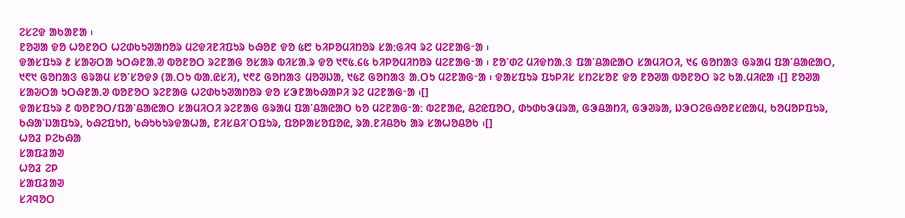ᱮᱥᱮᱫ ᱟᱠᱟᱱᱟ ᱾
ᱱᱚᱣᱟ ᱫᱚ ᱦᱚᱱᱚᱛ ᱦᱮᱰᱠᱩᱣᱟᱴᱚᱨ ᱢᱮᱫᱤᱱᱤᱯᱩᱨ ᱠᱷᱚᱱ ᱫᱚ ᱕᱘ ᱠᱤᱞᱚᱢᱤᱴᱚᱨ ᱥᱟᱺᱜᱤᱧ ᱨᱮ ᱢᱮᱱᱟᱜᱼᱟ ᱾
ᱫᱟᱥᱯᱩᱨ ᱒ ᱥᱟᱶᱛᱟ ᱩᱛᱷᱱᱟᱹᱣ ᱵᱚᱱᱚᱛ ᱨᱮᱱᱟᱜ ᱚᱥᱟᱨ ᱵᱤᱥᱟᱹᱨ ᱫᱚ ᱑᱖᱕.᱔᱕ ᱠᱤᱞᱚᱢᱤᱴᱚᱨ ᱢᱮᱱᱟᱜᱼᱟ ᱾ ᱱᱚᱸᱰᱮ ᱢᱤᱫᱴᱟᱹᱝ ᱯᱟᱸᱪᱟᱭᱟᱛ ᱥᱟᱢᱤᱛᱤ, ᱑᱔ ᱜᱚᱴᱟᱝ ᱜᱨᱟᱢ ᱯᱟᱸᱪᱟᱭᱟᱛ, ᱑᱖᱑ ᱜᱚᱴᱟᱝ ᱜᱨᱟᱢ ᱥᱚᱸᱥᱚᱫᱽ (ᱟᱹᱛᱩ ᱵᱟᱹᱭᱥᱤ), ᱑᱖᱒ ᱜᱚᱴᱟᱝ ᱢᱚᱣᱡᱟ, ᱑᱕᱗ ᱜᱚᱴᱟᱝ ᱟᱹᱛᱩ ᱢᱮᱱᱟᱜᱼᱟ ᱾ ᱫᱟᱥᱯᱩᱨ ᱯᱩᱞᱤᱥ ᱥᱴᱮᱥᱚᱱ ᱫᱚ ᱱᱚᱣᱟ ᱵᱚᱱᱚᱛ ᱨᱮ ᱠᱟᱹᱢᱤᱭᱟ ᱾[] ᱱᱚᱣᱟ ᱥᱟᱶᱛᱟ ᱩᱛᱷᱱᱟᱹᱣ ᱵᱚᱱᱚᱛ ᱨᱮᱱᱟᱜ ᱦᱮᱰᱠᱩᱣᱟᱴᱚᱨ ᱫᱚ ᱥᱳᱱᱟᱠᱷᱟᱞᱤ ᱨᱮ ᱢᱮᱱᱟᱜᱼᱟ ᱾[]
ᱫᱟᱥᱯᱩᱨ ᱒ ᱵᱚᱱᱚᱛ/ᱯᱟᱸᱪᱟᱭᱟᱛ ᱥᱟᱢᱤᱛᱤ ᱨᱮᱱᱟᱜ ᱜᱨᱟᱢ ᱯᱟᱸᱪᱟᱭᱟᱛ ᱠᱚ ᱢᱮᱱᱟᱜᱼᱟ: ᱵᱮᱱᱟᱭ, ᱪᱮᱭᱯᱚᱛ, ᱰᱩᱰᱠᱳᱢᱨᱟ, ᱜᱳᱪᱟᱴᱤ, ᱜᱳᱣᱨᱟ, ᱡᱳᱛᱮᱜᱷᱚᱱᱥᱭᱟᱢ, ᱠᱚᱢᱚᱞᱯᱩᱨ, ᱠᱷᱟᱸᱡᱟᱯᱩᱨ, ᱠᱷᱮᱯᱩᱴ, ᱠᱷᱩᱠᱩᱨᱫᱟᱦᱟ, ᱱᱤᱥᱪᱤᱸᱛᱯᱩᱨ, ᱯᱚᱞᱟᱥᱚᱯᱚᱭ, ᱨᱟᱹᱱᱤᱪᱚᱠ ᱟᱨ ᱥᱟᱦᱚᱪᱚᱠ ᱾[]
ᱦᱚᱲ ᱞᱮᱠᱷᱟ
ᱥᱟᱯᱲᱟᱣ
ᱦᱚᱲ ᱮᱞ
ᱥᱟᱯᱲᱟᱣ
ᱥᱤᱧᱚᱛ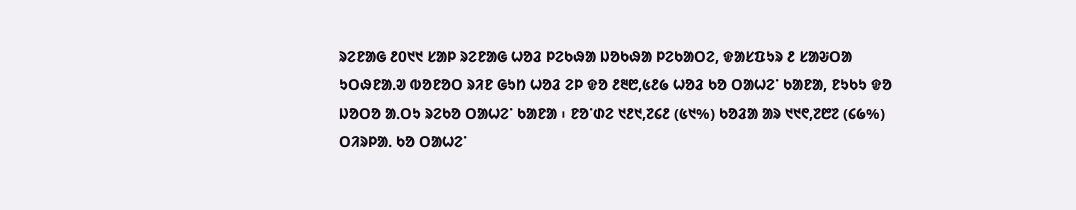ᱨᱮᱱᱟᱜ ᱒᱐᱑᱑ ᱥᱟᱞ ᱨᱮᱱᱟᱜ ᱦᱚᱲ ᱞᱮᱠᱷᱟ ᱡᱚᱠᱷᱟ ᱞᱮᱠᱟᱛᱮ, ᱫᱟᱥᱯᱩᱨ ᱒ ᱥᱟᱶᱛᱟ ᱩᱛᱷᱱᱟᱹᱣ ᱵᱚᱱᱚᱛ ᱨᱤᱱ ᱜᱩᱴ ᱦᱚᱲ ᱮᱞ ᱫᱚ ᱒᱓᱘,᱕᱒᱙ ᱦᱚᱲ ᱠᱚ ᱛᱟᱦᱮᱸ ᱠᱟᱱᱟ, ᱱᱩᱠᱩ ᱫᱚ ᱡᱚᱛᱚ ᱟᱹᱛᱩ ᱨᱮᱠᱚ ᱛᱟᱦᱮᱸ ᱠᱟᱱᱟ ᱾ ᱱᱚᱸᱰᱮ ᱑᱒᱑,᱗᱔᱒ (᱕᱑%) ᱠᱚᱲᱟ ᱟᱨ ᱑᱑᱖,᱗᱘᱗ (᱔᱙%) ᱛᱤᱨᱞᱟᱹ ᱠᱚ ᱛᱟᱦᱮᱸ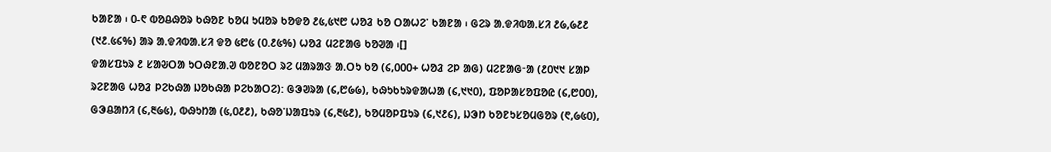ᱠᱟᱱᱟ ᱾ ᱐-᱖ ᱵᱚᱪᱷᱚᱨ ᱠᱷᱚᱱ ᱠᱚᱢ ᱩᱢᱚᱨ ᱠᱚᱫᱚ ᱒᱕,᱕᱑᱘ ᱦᱚᱲ ᱠᱚ ᱛᱟᱦᱮᱸ ᱠᱟᱱᱟ ᱾ ᱜᱮᱨ ᱟᱹᱫᱤᱵᱟᱹᱥᱤ ᱒᱙,᱙᱒᱒ (᱑᱒.᱕᱔%) ᱟᱨ ᱟᱹᱫᱤᱵᱟᱹᱥᱤ ᱫᱚ ᱕᱘᱕ (᱐.᱒᱕%) ᱦᱚᱲ ᱢᱮᱱᱟᱜ ᱠᱚᱣᱟ ᱾[]
ᱫᱟᱥᱯᱩᱨ ᱒ ᱥᱟᱶᱛᱟ ᱩᱛᱷᱱᱟᱹᱣ ᱵᱚᱱᱚᱛ ᱨᱮ ᱢᱟᱨᱟᱝ ᱟᱹᱛᱩ ᱠᱚ (᱔,᱐᱐᱐+ ᱦᱚᱲ ᱮᱞ ᱟᱜ) ᱢᱮᱱᱟᱜᱼᱟ (᱒᱐᱑᱑ ᱥᱟᱞ ᱨᱮᱱᱟᱜ ᱦᱚᱲ ᱞᱮᱠᱷᱟ ᱡᱚᱠᱷᱟ ᱞᱮᱠᱟᱛᱮ): ᱜᱳᱣᱨᱟ (᱔,᱘᱙᱙), ᱠᱷᱩᱠᱩᱨᱫᱟᱦᱟ (᱔,᱑᱑᱐), ᱯᱚᱞᱟᱥᱚᱯᱚᱭ (᱔,᱘᱐᱐), ᱜᱳᱪᱟᱴᱤ (᱔,᱓᱙᱕), ᱵᱷᱩᱴᱟ (᱕,᱐᱒᱒), ᱠᱷᱚᱸᱡᱟᱯᱩᱨ (᱔,᱓᱕᱒), ᱠᱚᱢᱚᱞᱯᱩᱨ (᱔,᱑᱒᱔), ᱡᱳᱴ ᱠᱚᱱᱩᱥᱚᱢᱜᱚᱨ (᱖,᱙᱕᱐),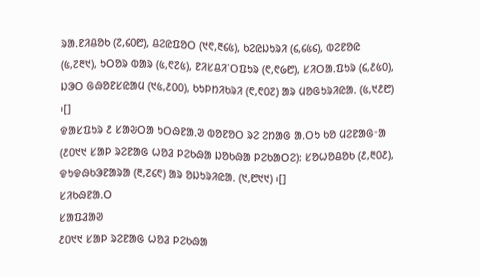ᱨᱟᱹᱱᱤᱪᱚᱠ (᱗,᱔᱐᱘), ᱪᱮᱭᱯᱚᱛ (᱑᱖,᱓᱔᱕), ᱠᱮᱭᱡᱩᱨᱤ (᱔,᱔᱕᱔), ᱵᱮᱱᱚᱭ (᱕,᱗᱓᱑), ᱩᱛᱚᱨ ᱵᱟᱨ (᱕,᱖᱗᱕), ᱱᱤᱥᱪᱤᱸᱛᱯᱩᱨ (᱖,᱖᱙᱘), ᱥᱤᱛᱟᱹᱯᱩᱨ (᱔,᱒᱕᱐), ᱡᱳᱛ ᱜᱷᱚᱱᱥᱭᱟᱢ (᱑᱕,᱒᱐᱐), ᱠᱩᱞᱴᱤᱠᱨᱤ (᱖,᱖᱐᱗) ᱟᱨ ᱢᱚᱜᱩᱨᱤᱭᱟᱹ (᱕,᱑᱒᱘) ᱾[]
ᱫᱟᱥᱯᱩᱨ ᱒ ᱥᱟᱶᱛᱟ ᱩᱛᱷᱱᱟᱹᱣ ᱵᱚᱱᱚᱛ ᱨᱮ ᱮᱴᱟᱜ ᱟᱹᱛᱩ ᱠᱚ ᱢᱮᱱᱟᱜᱼᱟ (᱒᱐᱑᱑ ᱥᱟᱞ ᱨᱮᱱᱟᱜ ᱦᱚᱲ ᱞᱮᱠᱷᱟ ᱡᱚᱠᱷᱟ ᱞᱮᱠᱟᱛᱮ): ᱥᱚᱦᱚᱪᱚᱠ (᱒,᱓᱐᱒), ᱫᱩᱫᱷᱠᱳᱱᱟᱨᱟ (᱓,᱗᱔᱖) ᱟᱨ ᱚᱡᱩᱨᱤᱭᱟᱹ (᱑,᱘᱑᱑) ᱾[]
ᱥᱤᱠᱷᱱᱟᱹᱛ
ᱥᱟᱯᱲᱟᱣ
᱒᱐᱑᱑ ᱥᱟᱞ ᱨᱮᱱᱟᱜ ᱦᱚᱲ ᱞᱮᱠᱷᱟ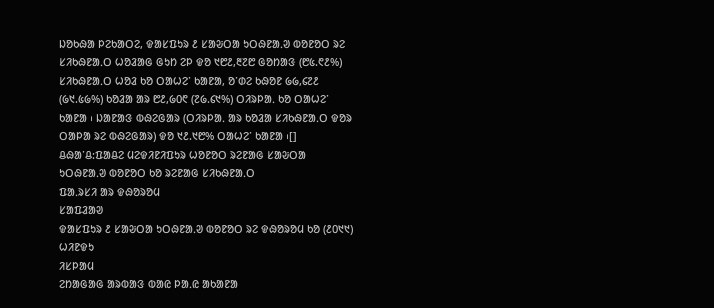ᱡᱚᱠᱷᱟ ᱞᱮᱠᱟᱛᱮ, ᱫᱟᱥᱯᱩᱨ ᱒ ᱥᱟᱶᱛᱟ ᱩᱛᱷᱱᱟᱹᱣ ᱵᱚᱱᱚᱛ ᱨᱮ ᱥᱤᱠᱷᱱᱟᱹᱛ ᱦᱚᱲᱟᱜ ᱜᱩᱴ ᱮᱞ ᱫᱚ ᱑᱘᱒,᱓᱗᱘ ᱜᱚᱴᱟᱝ (᱘᱕.᱖᱒%) ᱥᱤᱠᱷᱱᱟᱹᱛ ᱦᱚᱲ ᱠᱚ ᱛᱟᱦᱮᱸ ᱠᱟᱱᱟ, ᱚᱸᱰᱮ ᱠᱷᱚᱱ ᱙᱙,᱔᱗᱒ (᱙᱑.᱕᱙%) ᱠᱚᱲᱟ ᱟᱨ ᱘᱒,᱙᱐᱖ (᱗᱙.᱔᱑%) ᱛᱤᱨᱞᱟᱹ ᱠᱚ ᱛᱟᱦᱮᱸ ᱠᱟᱱᱟ ᱾ ᱡᱟᱱᱟᱝ ᱵᱷᱮᱜᱟᱨ (ᱛᱤᱨᱞᱟᱹ ᱟᱨ ᱠᱚᱲᱟ ᱥᱤᱠᱷᱱᱟᱹᱛ ᱫᱚᱨ ᱛᱟᱞᱟ ᱨᱮ ᱵᱷᱮᱜᱟᱨ) ᱫᱚ ᱑᱒.᱑᱘% ᱛᱟᱦᱮᱸ ᱠᱟᱱᱟ ᱾[]
ᱪᱷᱟᱸᱪ:ᱯᱟᱪᱮ ᱢᱮᱫᱤᱱᱤᱯᱩᱨ ᱦᱚᱱᱚᱛ ᱨᱮᱱᱟᱜ ᱥᱟᱶᱛᱟ ᱩᱛᱷᱱᱟᱹᱣ ᱵᱚᱱᱚᱛ ᱠᱚ ᱨᱮᱱᱟᱜ ᱥᱤᱠᱷᱱᱟᱹᱛ
ᱯᱟᱹᱨᱥᱤ ᱟᱨ ᱫᱷᱚᱨᱚᱢ
ᱥᱟᱯᱲᱟᱣ
ᱫᱟᱥᱯᱩᱨ ᱒ ᱥᱟᱶᱛᱟ ᱩᱛᱷᱱᱟᱹᱣ ᱵᱚᱱᱚᱛ ᱨᱮ ᱫᱷᱚᱨᱚᱢ ᱠᱚ (᱒᱐᱑᱑)
ᱦᱤᱱᱫᱩ
ᱤᱥᱞᱟᱢ
ᱮᱴᱟᱜᱟᱜ ᱟᱨᱵᱟᱝ ᱵᱟᱭ ᱞᱟᱹᱭ ᱟᱠᱟᱱᱟ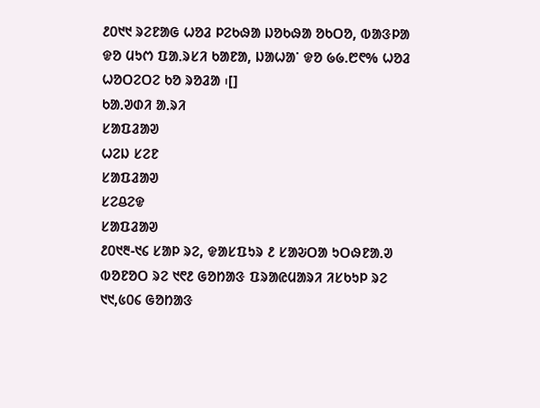᱒᱐᱑᱑ ᱨᱮᱱᱟᱜ ᱦᱚᱲ ᱞᱮᱠᱷᱟ ᱡᱚᱠᱷᱟ ᱚᱠᱛᱚ, ᱵᱟᱝᱞᱟ ᱫᱚ ᱢᱩᱬ ᱯᱟᱹᱨᱥᱤ ᱠᱟᱱᱟ, ᱡᱟᱦᱟᱸ ᱫᱚ ᱙᱙.᱘᱖% ᱦᱚᱲ ᱦᱚᱛᱮᱛᱮ ᱠᱚ ᱨᱚᱲᱟ ᱾[]
ᱠᱟᱹᱣᱰᱤ ᱟᱹᱨᱤ
ᱥᱟᱯᱲᱟᱣ
ᱦᱮᱡ ᱥᱮᱱ
ᱥᱟᱯᱲᱟᱣ
ᱥᱮᱪᱮᱫ
ᱥᱟᱯᱲᱟᱣ
᱒᱐᱑᱓-᱑᱔ ᱥᱟᱞ ᱨᱮ, ᱫᱟᱥᱯᱩᱨ ᱒ ᱥᱟᱶᱛᱟ ᱩᱛᱷᱱᱟᱹᱣ ᱵᱚᱱᱚᱛ ᱨᱮ ᱑᱖᱒ ᱜᱚᱴᱟᱝ ᱯᱨᱟᱭᱢᱟᱨᱤ ᱤᱥᱠᱩᱞ ᱨᱮ ᱑᱑,᱕᱐᱔ ᱜᱚᱴᱟᱝ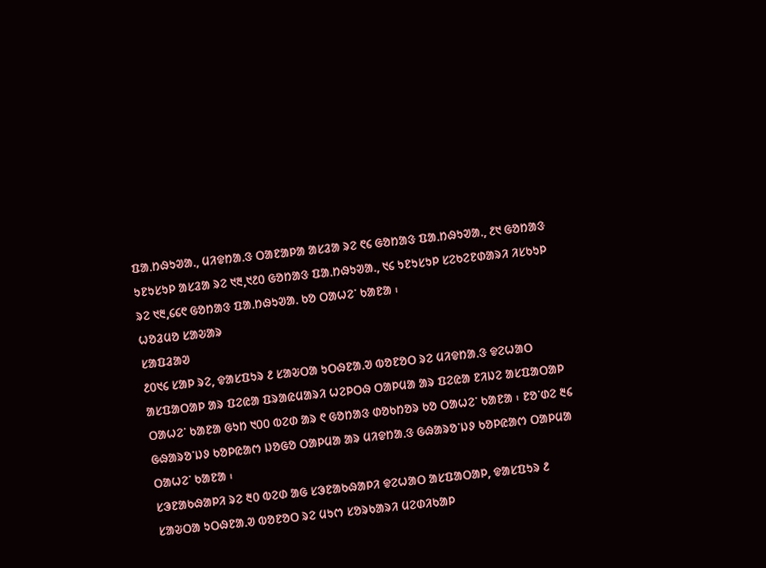ᱯᱟᱹᱴᱷᱩᱣᱟᱹ, ᱢᱤᱫᱴᱟᱹᱝ ᱛᱟᱱᱟᱞᱟ ᱟᱥᱲᱟ ᱨᱮ ᱖᱔ ᱜᱚᱴᱟᱝ ᱯᱟᱹᱴᱷᱩᱣᱟᱹ, ᱒᱑ ᱜᱚᱴᱟᱝ ᱩᱱᱩᱥᱩᱞ ᱟᱥᱲᱟ ᱨᱮ ᱑᱓,᱑᱒᱐ ᱜᱚᱴᱟᱝ ᱯᱟᱹᱴᱷᱩᱣᱟᱹ, ᱑᱔ ᱩᱱᱩᱥᱩᱞ ᱥᱮᱠᱮᱱᱰᱟᱨᱤ ᱤᱥᱠᱩᱞ ᱨᱮ ᱑᱓,᱔᱔᱖ ᱜᱚᱴᱟᱝ ᱯᱟᱹᱴᱷᱩᱣᱟᱹ ᱠᱚ ᱛᱟᱦᱮᱸ ᱠᱟᱱᱟ ᱾
ᱦᱚᱲᱢᱚ ᱥᱟᱶᱟᱨ
ᱥᱟᱯᱲᱟᱣ
᱒᱐᱑᱔ ᱥᱟᱞ ᱨᱮ, ᱫᱟᱥᱯᱩᱨ ᱒ ᱥᱟᱶᱛᱟ ᱩᱛᱷᱱᱟᱹᱣ ᱵᱚᱱᱚᱛ ᱨᱮ ᱢᱤᱫᱴᱟᱹᱝ ᱫᱮᱦᱟᱛ ᱟᱥᱯᱟᱛᱟᱞ ᱟᱨ ᱯᱮᱭᱟ ᱯᱨᱟᱭᱢᱟᱨᱤ ᱦᱮᱞᱛᱷ ᱛᱟᱞᱢᱟ ᱟᱨ ᱯᱮᱭᱟ ᱱᱤᱡᱮ ᱟᱥᱯᱟᱛᱟᱞ ᱛᱟᱦᱮᱸ ᱠᱟᱱᱟ ᱜᱩᱴ ᱑᱐᱐ ᱵᱮᱰ ᱟᱨ ᱖ ᱜᱚᱴᱟᱝ ᱰᱚᱠᱴᱚᱨ ᱠᱚ ᱛᱟᱦᱮᱸ ᱠᱟᱱᱟ ᱾ ᱱᱚᱸᱰᱮ ᱓᱔ ᱜᱷᱟᱨᱚᱸᱡᱽ ᱠᱚᱞᱭᱟᱬ ᱡᱚᱜᱚ ᱛᱟᱞᱢᱟ ᱟᱨ ᱢᱤᱫᱴᱟᱹᱝ ᱜᱷᱟᱨᱚᱸᱡᱽ ᱠᱚᱞᱭᱟᱬ ᱛᱟᱞᱢᱟ ᱛᱟᱦᱮᱸ ᱠᱟᱱᱟ ᱾
ᱥᱳᱱᱟᱠᱷᱟᱞᱤ ᱨᱮ ᱓᱐ ᱵᱮᱰ ᱟᱜ ᱥᱳᱱᱟᱠᱷᱟᱞᱤ ᱫᱮᱦᱟᱛ ᱟᱥᱯᱟᱛᱟᱞ, ᱫᱟᱥᱯᱩᱨ ᱒ ᱥᱟᱶᱛᱟ ᱩᱛᱷᱱᱟᱹᱣ ᱵᱚᱱᱚᱛ ᱨᱮ ᱢᱩᱬ ᱥᱚᱨᱠᱟᱨᱤ ᱢᱮᱰᱤᱠᱟᱞ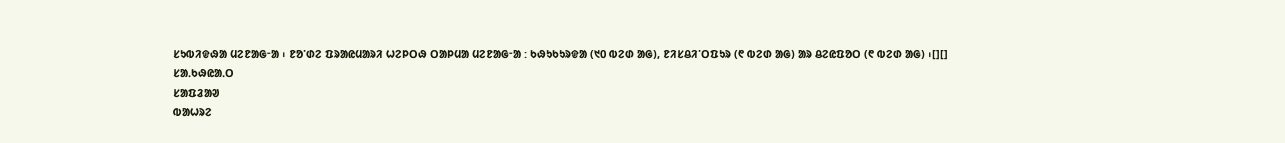ᱥᱩᱵᱤᱫᱷᱟ ᱢᱮᱱᱟᱜᱼᱟ ᱾ ᱱᱚᱸᱰᱮ ᱯᱨᱟᱭᱢᱟᱨᱤ ᱦᱮᱞᱛᱷ ᱛᱟᱞᱢᱟ ᱢᱮᱱᱟᱜᱼᱟ : ᱠᱷᱩᱠᱩᱨᱫᱟ (᱑᱐ ᱵᱮᱰ ᱟᱜ), ᱱᱤᱥᱪᱤᱸᱛᱯᱩᱨ (᱖ ᱵᱮᱰ ᱟᱜ) ᱟᱨ ᱪᱮᱭᱯᱚᱛ (᱖ ᱵᱮᱰ ᱟᱜ) ᱾[][]
ᱥᱟᱹᱠᱷᱭᱟᱹᱛ
ᱥᱟᱯᱲᱟᱣ
ᱵᱟᱦᱨᱮ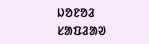ᱡᱚᱱᱚᱲ
ᱥᱟᱯᱲᱟᱣ